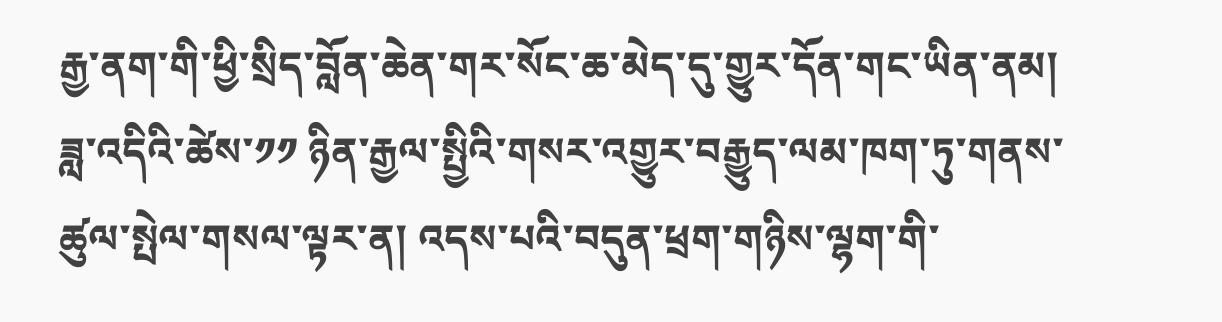རྒྱ་ནག་གི་ཕྱི་སྲིད་བློན་ཆེན་གར་སོང་ཆ་མེད་དུ་གྱུར་དོན་གང་ཡིན་ནམ།
ཟླ་འདིའི་ཚེས་༡༡ ཉིན་རྒྱལ་སྤྱིའི་གསར་འགྱུར་བརྒྱུད་ལམ་ཁག་ཏུ་གནས་ཚུལ་སྤེལ་གསལ་ལྟར་ན། འདས་པའི་བདུན་ཕྲག་གཉིས་ལྷག་གི་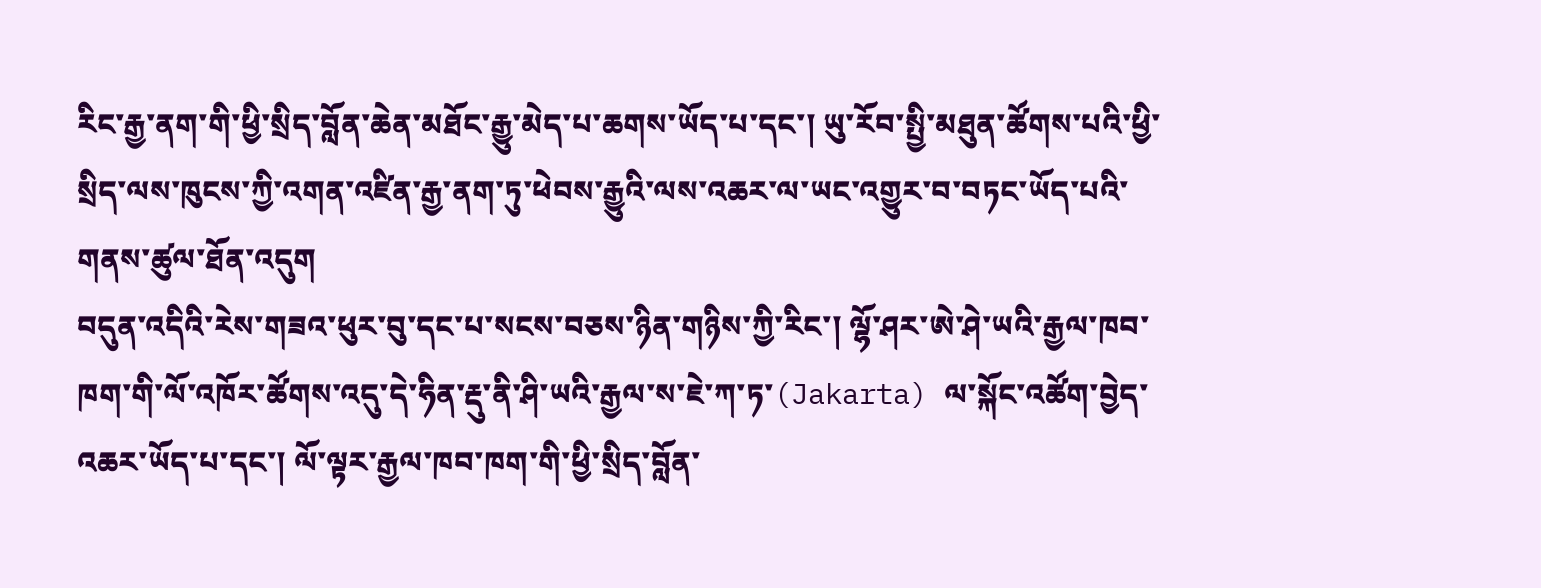རིང་རྒྱ་ནག་གི་ཕྱི་སྲིད་བློན་ཆེན་མཐོང་རྒྱུ་མེད་པ་ཆགས་ཡོད་པ་དང་། ཡུ་རོབ་སྤྱི་མཐུན་ཚོགས་པའི་ཕྱི་སྲིད་ལས་ཁུངས་ཀྱི་འགན་འཛིན་རྒྱ་ནག་ཏུ་ཕེབས་རྒྱུའི་ལས་འཆར་ལ་ཡང་འགྱུར་བ་བཏང་ཡོད་པའི་གནས་ཚུལ་ཐོན་འདུག
བདུན་འདིའི་རེས་གཟའ་ཕུར་བུ་དང་པ་སངས་བཅས་ཉིན་གཉིས་ཀྱི་རིང་། ལྷོ་ཤར་ཨེ་ཤེ་ཡའི་རྒྱལ་ཁབ་ཁག་གི་ལོ་འཁོར་ཚོགས་འདུ་དེ་ཧིན་རྡུ་ནི་ཤི་ཡའི་རྒྱལ་ས་ཇེ་ཀ་ཏ་(Jakarta) ལ་སྐོང་འཚོག་བྱེད་འཆར་ཡོད་པ་དང་། ལོ་ལྟར་རྒྱལ་ཁབ་ཁག་གི་ཕྱི་སྲིད་བློན་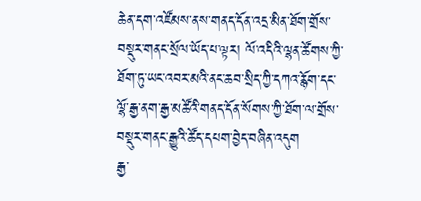ཆེན་དག་འཛོམས་ནས་གནད་དོན་འདྲ་མིན་ཐོག་གྲོས་བསྡུར་གནང་སྲོལ་ཡོད་པ་ལྟར། ལོ་འདིའི་ལྷན་ཚོགས་ཀྱི་ཐོག་ཏུ་ཡང་འབར་མའི་ནང་ཆབ་སྲིད་ཀྱི་དཀའ་རྙོག་དང་ལྷོ་རྒྱ་ནག་རྒྱ་མཚོའི་གནད་དོན་སོགས་ཀྱི་ཐོག་ལ་གྲོས་བསྡུར་གནང་རྒྱུའི་ཚོད་དཔག་བྱེད་བཞིན་འདུག
རྒྱ་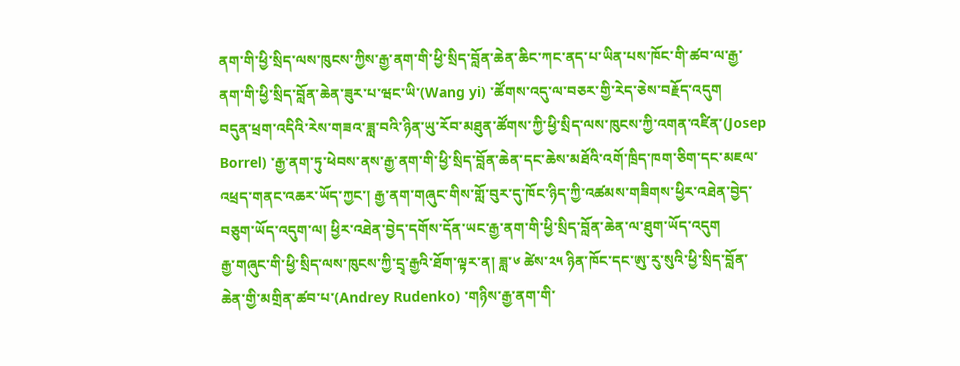ནག་གི་ཕྱི་སྲིད་ལས་ཁུངས་ཀྱིས་རྒྱ་ནག་གི་ཕྱི་སྲིད་བློན་ཆེན་ཆིང་ཀང་ནད་པ་ཡིན་པས་ཁོང་གི་ཚབ་ལ་རྒྱ་ནག་གི་ཕྱི་སྲིད་བློན་ཆེན་ཟུར་པ་ཝང་ཡི་(Wang yi) ་ཚོགས་འདུ་ལ་བཅར་གྱི་རེད་ཅེས་བརྗོད་འདུག
བདུན་ཕྲག་འདིའི་རེས་གཟའ་ཟླ་བའི་ཉིན་ཡུ་རོབ་མཐུན་ཚོགས་ཀྱི་ཕྱི་སྲིད་ལས་ཁུངས་ཀྱི་འགན་འཛིན་(Josep Borrel) ་རྒྱ་ནག་ཏུ་ཕེབས་ནས་རྒྱ་ནག་གི་ཕྱི་སྲིད་བློན་ཆེན་དང་ཆེས་མཐོའི་འགོ་ཁྲིད་ཁག་ཅིག་དང་མཇལ་འཕྲད་གནང་འཆར་ཡོད་ཀྱང་། རྒྱ་ནག་གཞུང་གིས་གློ་བུར་དུ་ཁོང་ཉིད་ཀྱི་འཚམས་གཟིགས་ཕྱིར་འཐེན་བྱེད་བཅུག་ཡོད་འདུག་ལ། ཕྱིར་འཐེན་བྱེད་དགོས་དོན་ཡང་རྒྱ་ནག་གི་ཕྱི་སྲིད་བློན་ཆེན་ལ་ཐུག་ཡོད་འདུག
རྒྱ་གཞུང་གི་ཕྱི་སྲིད་ལས་ཁུངས་ཀྱི་དྲྭ་རྒྱའི་ཐོག་ལྟར་ན། ཟླ་༦ ཚེས་༢༥ ཉིན་ཁོང་དང་ཨུ་རུ་སུའི་ཕྱི་སྲིད་བློན་ཆེན་གྱི་མགྲིན་ཚབ་པ་(Andrey Rudenko) ་གཉིས་རྒྱ་ནག་གི་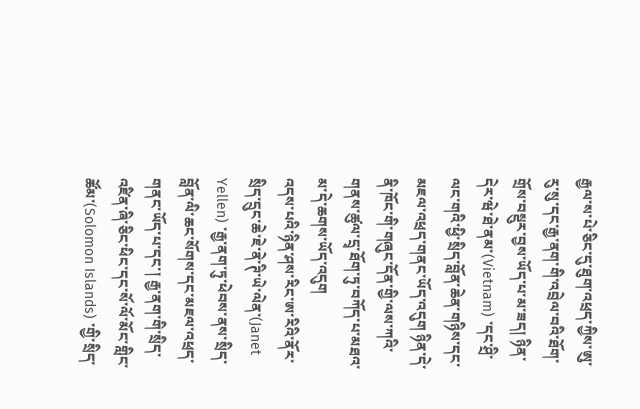རྒྱལ་ས་པེ་ཅིང་དུ་ཐུག་འཕྲད་ཀྱིས་ཨུ་རུ་སུ་དང་རྒྱ་ནག་གི་འབྲེལ་བའི་ཐོག་གྲོས་བསྡུར་བྱས་ཡོད་པ་མ་ཟད། ཉིན་དེར་ཝེ་ཐེ་ནམ་(Vietnam) ་དང་ཤྲི་ལང་གའི་ཕྱི་སྲིད་བློན་ཆེན་གཉིས་དང་མཇལ་འཕྲད་གནང་ཡོད་འདུག ཉིན་དེ་ནི་ཁོང་གི་གཞུང་དོན་གྱི་ལས་ཀའི་གནས་ཚུལ་དྲྭ་ཐོག་ཏུ་བཀོད་པ་མཐའ་མ་དེ་ཆགས་ཡོད་འདུག
འདས་པའི་ཉིན་ཤས་རིང་ཨ་རིའི་ནོར་སྲིད་དྲུང་ཆེ་ཇེ་ནེ་ཊི་ཡེ་ལེན་(Janet Yellen) ་རྒྱ་ནག་ཏུ་ཕེབས་ནས་སྲིད་བློན་ལི་ཆང་སོགས་དང་མཇལ་འཕྲད་གནང་ཡོད་པ་དང་། རྒྱ་ནག་གི་སྲིད་འཛིན་ཞི་ཅིང་ཕིང་དང་སོ་ལོ་མོང་གླིང་ཚོམ་(Solomon Islands) ་གྱི་སྲིད་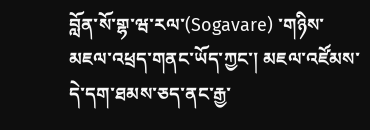བློན་སོ་གྷ་ཝ་རལ་(Sogavare) ་གཉིས་མཇལ་འཕྲད་གནང་ཡོད་ཀྱང་། མཇལ་འཛོམས་དེ་དག་ཐམས་ཅད་ནང་རྒྱ་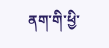ནག་གི་ཕྱི་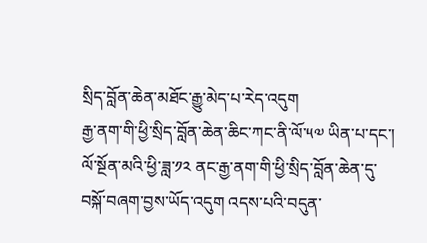སྲིད་བློན་ཆེན་མཐོང་རྒྱུ་མེད་པ་རེད་འདུག
རྒྱ་ནག་གི་ཕྱི་སྲིད་བློན་ཆེན་ཆིང་ཀང་ནི་ལོ་༥༧ ཡིན་པ་དང་། ལོ་སྔོན་མའི་ཕྱི་ཟླ་༡༢ ནང་རྒྱ་ནག་གི་ཕྱི་སྲིད་བློན་ཆེན་དུ་བསྐོ་བཞག་བྱས་ཡོད་འདུག འདས་པའི་བདུན་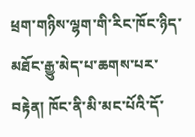ཕྲག་གཉིས་ལྷག་གི་རིང་ཁོང་ཉིད་མཐོང་རྒྱུ་མེད་པ་ཆགས་པར་བརྟེན། ཁོང་ནི་མི་མང་པོའི་དོ་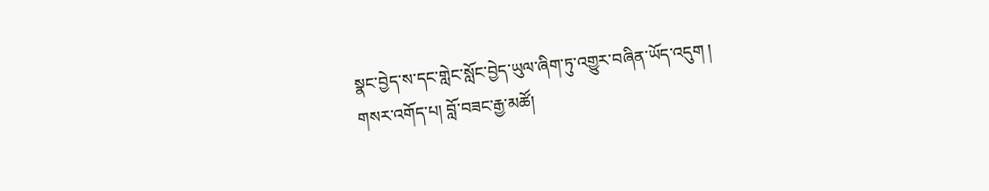སྣང་བྱེད་ས་དང་གླེང་སློང་བྱེད་ཡུལ་ཞིག་ཏུ་འགྱུར་བཞིན་ཡོད་འདུག །
གསར་འགོད་པ། བློ་བཟང་རྒྱ་མཚོ།